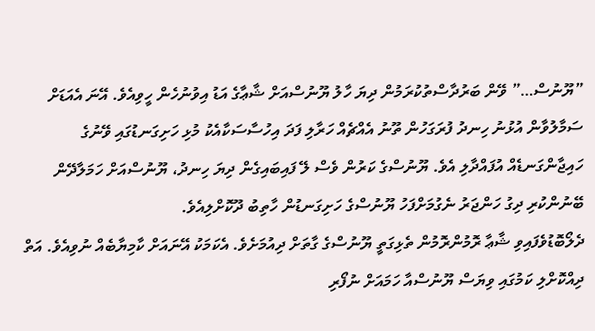”ޔޫނުސް…” ވޭން ބަރުދާސްތުކުރަމުން ދިޔަ ހާލު ޔޫނުސްއަށް ޝާޢާގެ އަޑު އިވުނުހެން ހީވިއެވެ. އޭނަ އެއަޑަށް ސަމާލުވާން އުޅުނު ހިނދު ފުރަގަހުން ތޫނު އެއްޗެއް ހަރާލި ފަދަ އިހުސާސަކާއެކު މުޅި ހަށިގަނޑުގައި ވޭނުގެ ހައިޖާންގަނޑެއް އުފައްދާލި އެވެ. ޔޫނުސްގެ ކަރުން ވެސް ލޭ ފައިބައިގެން ދިޔަ ހިނދު، ޔޫނުސްއަށް ހަމަލާދޭން ބޭނުންކުރި ދިގު ހަންޖަރު ނެގުމަށްފަހު ޔޫނުސްގެ ހަށިގަނޑުން ހާތިބު ދޫކޮށްލިއެވެ.
ދެލޯބޮޑުވެފައިވި ޝާޢާ ރޮމުންރޮމުން ތެޅިގަތީ ޔޫނުސްގެ ގާތަށް ދިއުމަށެވެ. އެކަމަކު އޭނައަށް ކާމިޔާބެއް ނުވިއެވެ. އަތް ދިއްކޮށްލި ކަމުގައި ވިޔަސް ޔޫނުސްއާ ހަމައަށް ނުފޯރި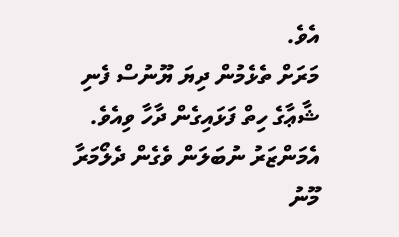އެވެ.
މަރަށް ތެޅެމުން ދިޔަ ޔޫނުސް ފެނި ޝާޢާގެ ހިތް ފަޅައިގެން ދާހާ ވިއެވެ. އެމަންޒަރު ނުބަލަން ވެގެން ދެލޯމަރާ މޫނު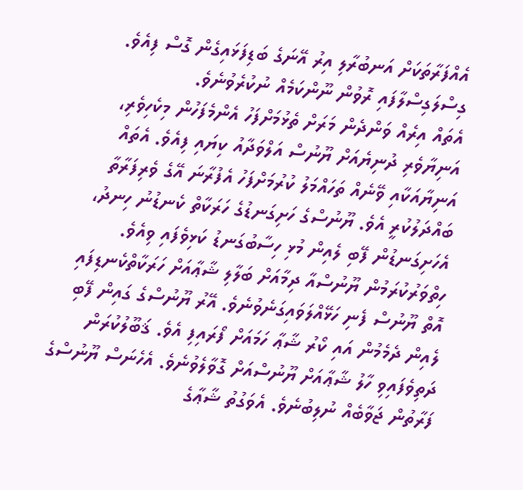އެއްފަރާތަކަށް އަނބުރާލި އިރު އޭނަގެ ބަޑިފަޅައިގެން ގޮސް ފިއެވެ. ގިސްލަގިސްލާފައި ރޮވުން ނޫންކަމެއް ނުކުރެވުނެވެ.
އެތައް އިރެއް ވަންދެން މަރަށް ތެޅުމަށްފަހު އެންމެފަހުން މިކެހިވެރި، އަނިޔާވެރި ދުނިޔެއަށް ޔޫނުސް އަލްވަދާއު ކިޔައި ފިއެވެ. އެތައް އަނިޔާއަކާއި ވޭނެއް ތަހައްމަލު ކުރުމަށްފަހު އެފުރާނަ އޭގެ ވެރިފަރާތާ ބައްދަލުކުރީ އެވެ. ޔޫނުސްގެ ހަށިގަނޑުގެ ހަރަކާތް ކެނޑުނު ހިނދު، އެހަށިގަނޑުން ފޭބި ލެއިން މުޅި ހިސާބުގަނޑު ކަޅިވެފައި ވިއެވެ.
ހިތްވަރުކުރަމުން ޔޫނުސްއާ ދިމާއަށް ބަލާލި ޝާޢާއަށް ހަރަކާތްކެނޑިފައި އޮތް ޔޫނުސް ފެނި ހަޅޭއްލަވައިގަނެވުނެވެ. އޭރު ޔޫނުސްގެ ގައިން ފޭބި ލެއިން ދެމެމުން އައި ކޯރު ޝާޢާ ހަމައަށް ފޯރައިފި އެވެ. ޤަބޫލުކުރަން ދަތިވެފައިވި ހާލު ޝާޢާއަށް ޔޫނުސްއަށް ގޮވާލެވުނެވެ. އެހެނަސް ޔޫނުސްގެ ފަރާތުން ޖަވާބެއް ނުލިބުނެވެ. އެވަގުތު ޝާޢާގެ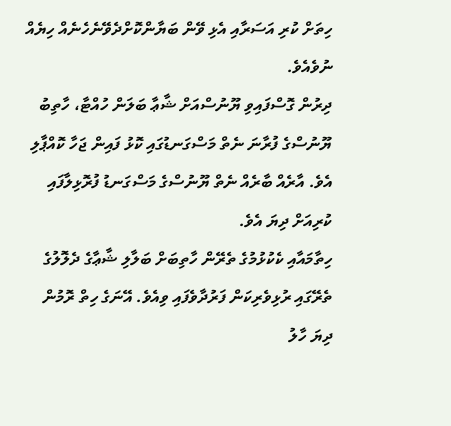ހިތަށް ކުރި އަސަރާއި އެޅި ވޭން ބަޔާންކޮށްދެވޭނެހެނެއް ހިޔެއް ނުވެއެވެ.
ދިރުން ގޮސްފައިވި ޔޫނުސްއަށް ޝާޢާ ބަލަން ހުއްޓާ، ހާތިބު ޔޫނުސްގެ ފުރާނަ ނެތް މަސްގަނޑުގައި ކޮޅު ފައިން ޖަހާ ކޮއްޕާލި އެވެ. އާރެއް ބާރެއް ނެތް ޔޫނުސްގެ މަސްގަނޑު ފުރޮޅިލާފައި ކުރިއަށް ދިޔަ އެވެ.
ހިތާމައާއި ކެކުޅުމުގެ ތެރޭން ހާތިބަށް ބަލާލި ޝާޢާގެ ދެލޮލުގެ ތެރޭގައި ރުޅިވެރިކަން ފަރުދާވެފައި ވިއެވެ. އޭނަގެ ހިތް ރޮމުން ދިޔަ ހާލު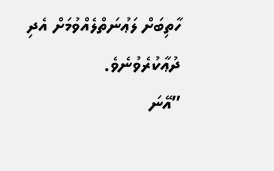ހާތިބަށް ލަޢުނަތްލެއްވުމަށް އެދި ދުޢާކުރެވުނެވެ.
”އޭނަ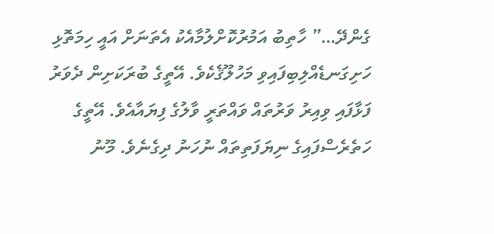ގެންދޭ…” ހާތިބު އަމުރުކޮށްލުމާއެކު އެތަނަށް އައީ ހިމަތޮޅި ހަށިގަނޑެއްލިބިފައިވި މަހުލޫޤެކެވެ. އޭތީގެ ބުރަކަށިން ދެވަރު ފަޅާފައި ވިއިރު ވަރުތައް ވައްތަރީ ވާލުގެ ފިޔައާއެވެ. އޭތީގެ ހަތެރެސްފައިގެ ނިޔަފަތިތައް ނުހަނު ދިގެނެވެ. މޫނު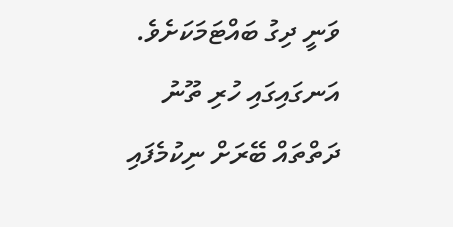ވަނީ ދިގު ބައްޓަމަކަށެވެ. އަނގައިގައި ހުރި ތޫނު ދަތްތައް ބޭރަށް ނިކުމެފައި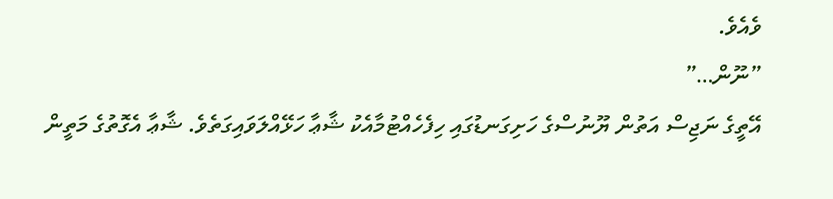ވެއެވެ.
”ނޫން…”
އޭތީގެ ނަޖިސް އަތުން ޔޫނުސްގެ ހަށިގަނޑުގައި ހިފެހެއްޓުމާއެކު ޝާޢާ ހަޅޭއްލަވައިގަތެވެ. ޝާޢާ އެގޮތުގެ މަތީން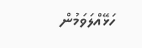ހަޅޭއްލަވަމުން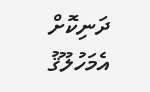ދަނިކޮށް އެމަހުލޫޤު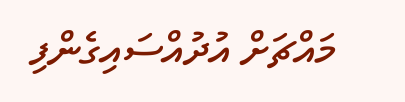މައްޗަށް އުދުއްސައިގެންފި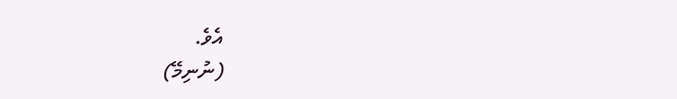އެވެ.
(ނުނިމޭ)